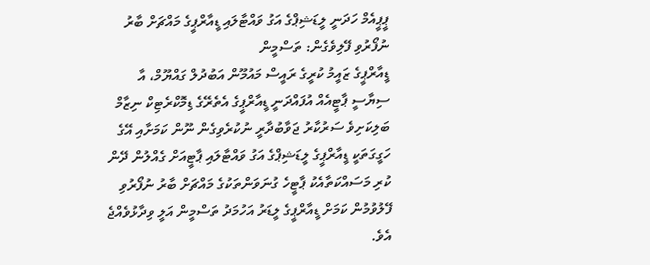ޕީޕީއެމް ހަދަނީ ލީޑަޝިޕްގެ އަގު ވައްޓާލައި ޑީއާރްޕީގެ މައްޗަށް ބާރު ނުފޯރުވި ފޭލިވެގެން: ތަސްމީން
ޑީއާރްޕީގެ ޒައީމު ކުރީގެ ރައީސް މައުމޫން އަބުދުލް ގައްޔޫމް، އާ ސިޔާސީ ޕާޓީއެއް އުފައްދަނީ ޑީއާރްޕީގެ އެތެރޭގެ ޑިމޮކްރެޓިކް ނިޒާމް ބަލިކަށިވެ ސަރުކާރު ޖަވާބުދާރީ ނުކުރެވިގެން ނޫން ކަމަށާއި އޭގެ ހަގީގަތަކީ ޑީއާރްޕީގެ ލީޑަޝިޕްގެ އަގު ވައްޓާލައި ޕާޓީއަށް ގެއްލުން ދޭން ކުރި މަސައްކަތާއެކު ޕާޓީހެ ގުނަވަންތަކުގެ މައްޗަށް ބާރު ނުފޯރުވި ފޭލުވުމުން ކަމަށް ޑީއާރްޕީގެ ލީޑަރު އަހުމަދު ތަސްމީން އަލީ ވިދާޅުވެއްޖެ އެވެ.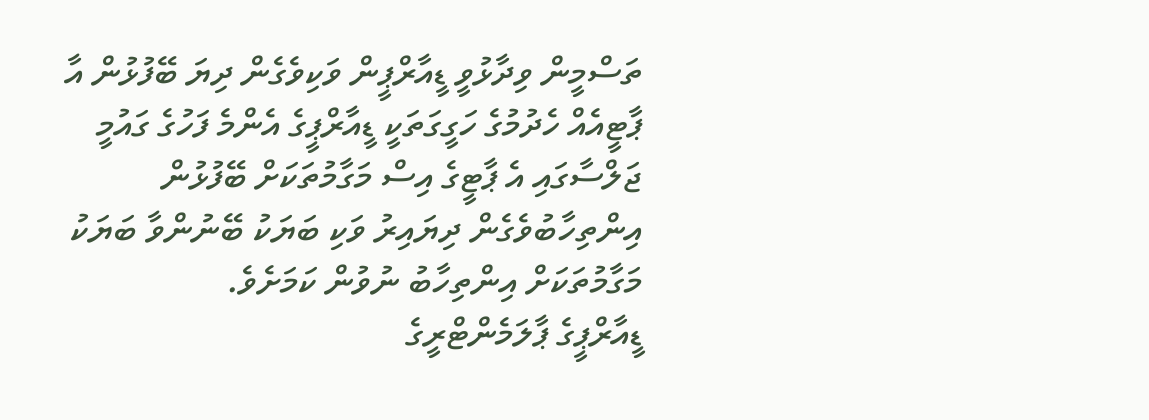ތަސްމީން ވިދާޅުވީ ޑީއާރްޕީން ވަކިވެގެން ދިޔަ ބޭފުޅުން އާ ޕާޓީއެއް ހެދުމުގެ ހަގީގަތަކީ ޑީއާރްޕީގެ އެންމެ ފަހުގެ ގައުމީ ޖަލްސާގައި އެ ޕާޓީގެ އިސް މަގާމުތަކަށް ބޭފުޅުން އިންތިހާބުވެގެން ދިޔައިރު ވަކި ބަޔަކު ބޭނުންވާ ބަޔަކު މަގާމުތަކަށް އިންތިހާބު ނުވުން ކަމަށެވެ.
ޑީއާރްޕީގެ ޕާލަމެންޓްރީގެ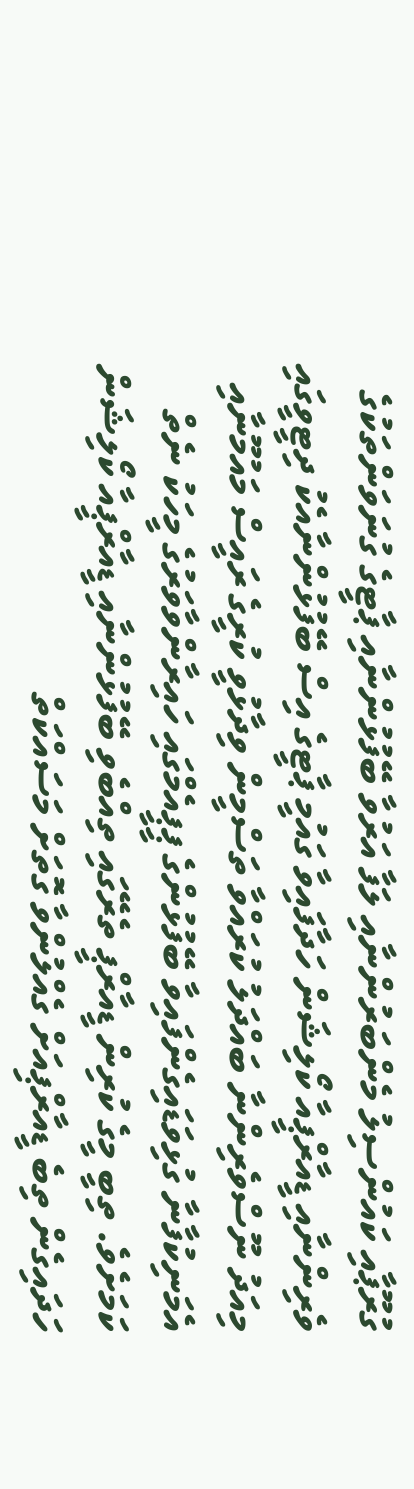ގުރޫޕާއި ކައުންސިލު މެންބަރުންނާއި ލަފާ އަރުވާ ބޭފުޅުންނާއި ޕާޓީގެ ގުނަވަންތަކުގެ ވެރިންނާއި ޑީއާރްޕީއާ ކޯލިޝަން ހަދާފައިވާ ގައުމީ ޕާޓީގެ އިސް ބޭފުޅުންނާއެކު ދިޓީވީގައި މިއަދު ނޫސްވެރިންނާ ބައްދަލު ކުރައްވާ ތަސްމީން ވިދާޅުވީ ކުރީގެ ރައީސް މައުމޫނާއި އެމަނިކުފާނާ ގުޅިވަޑައިގެންފައިވާ ބޭފުޅުންގެ ޕީޕީއެމްގައި ހައިރާންވާވަރުގެ މީހަކު ނެތް ކަމަށެވެ. ތިބީ މީގެ ކުރިން ޑީއާރްޕީ ތެރޭގައި ތިއްބެވި ބޭފުޅުންނާއި ޑީއާރްޕީއާ ކޯލިޝަން ހަދައިގެން ތިބެ ޑީއާރްޕިއަށް ގެއްލުންވާ ގޮތަށް މަސައްކަތް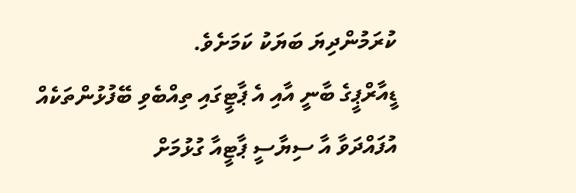ކުރަމުންދިޔަ ބަޔަކު ކަމަށެވެ.
ޑީއާރްޕީގެ ބާނީ އާއި އެ ޕާޓީގައި ތިއްބެވި ބޭފުޅުންތަކެއް އުފައްދަވާ އާ ސިޔާސީ ޕާޓީއާ ގުޅުމަށް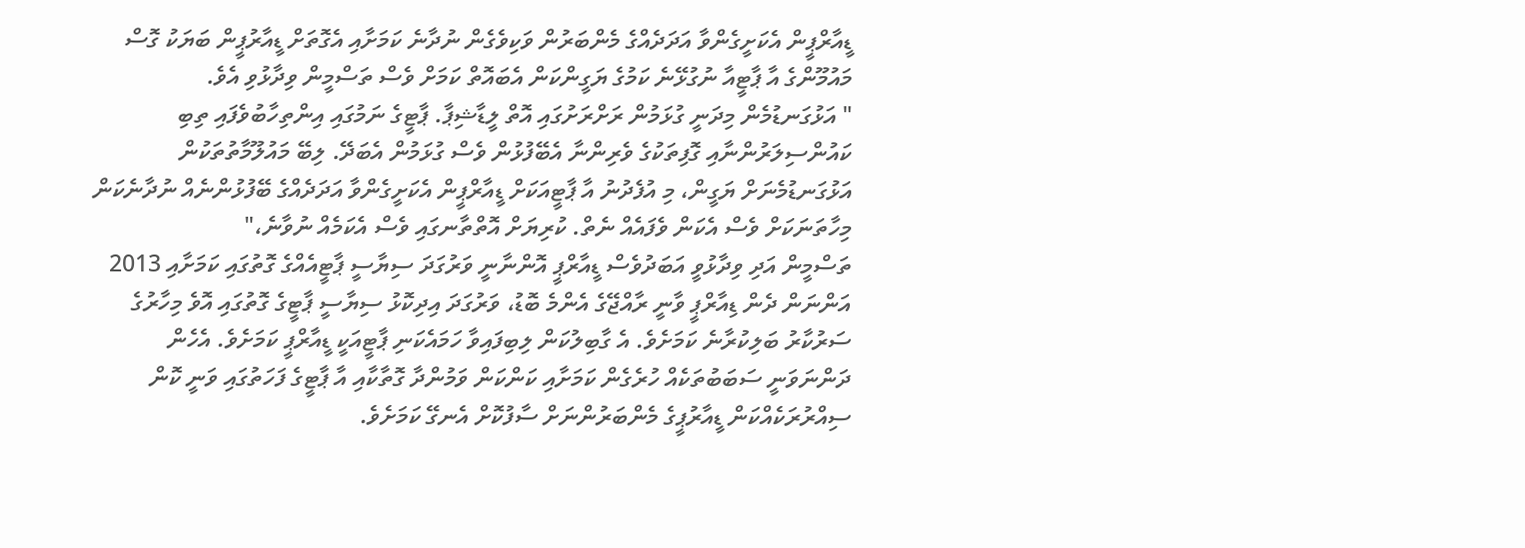ޑީއާރްޕީން އެކަށީގެންވާ އަދަދެއްގެ މެންބަރުން ވަކިވެގެން ނުދާނެ ކަމަށާއި އެގޮތަށް ޑީއާރުޕީން ބަޔަކު ގޮސް މައުމޫންގެ އާ ޕާޓީއާ ނުގުޅޭނެ ކަމުގެ ޔަގީންކަން އެބައޮތް ކަމަށް ވެސް ތަސްމީން ވިދާޅުވި އެވެ.
" އަޅުގަނޑުމެން މިދަނީ ގުޅަމުން ރަށްރަށުގައި އޮތް ލީޑާޝިޕާ. ޕާޓީގެ ނަމުގައި އިންތިހާބުވެފައި ތިބި ކައުންސިލަރުންނާއި ގޮފިތަކުގެ ވެރިންނާ އެބޭފުޅުން ވެސް ގުޅަމުން އެބަދޭ. ލިބޭ މައުލޫމާތުތަކުން އަޅުގަނޑުމެނަށް ޔަގީން، މި އުފެދުނު އާ ޕާޓީއަކަށް ޑީއާރްޕީން އެކަށީގެންވާ އަދަދެއްގެ ބޭފުޅުންނެއް ނުދާނެކަން މިހާތަނަކަށް ވެސް އެކަން ވެފައެއް ނެތް. ކުރިޔަށް އޮތްތާނގައި ވެސް އެކަމެއް ނުވާނެ،"
ތަސްމީން އަދި ވިދާޅުވީ އަބަދުވެސް ޑީއާރްޕީ އޮންނާނީ ވަރުގަދަ ސިޔާސީ ޕާޓީއެއްގެ ގޮތުގައި ކަމަށާއި 2013 އަންނަން ދެން ޑިއާރްޕީ ވާނީ ރާއްޖޭގެ އެންމެ ބޮޑު، ވަރުގަދަ އިދިކޮޅު ސިޔާސީ ޕާޓީގެ ގޮތުގައި އޮވެ މިހާރުގެ ސަރުކާރު ބަލިކުރާނެ ކަމަށެވެ. އެ ގާބިލުކަން ލިބިފައިވާ ހަމައެކަނި ޕާޓީއަކީ ޑީއާރްޕީ ކަމަށެވެ. އެހެން ދަންނަވަނީ ސަބަބުތަކެއް ހުރެގެން ކަމަށާއި ކަންކަން ވަމުންދާ ގޮތާކާއި އާ ޕާޓީގެ ފަހަތުގައި ވަނީ ކޮން ސިއްރުރަކެއްކަން ޑީއާރުޕީގެ މެންބަރުންނަށް ސާފުކޮށް އެނގޭ ކަމަށެވެ.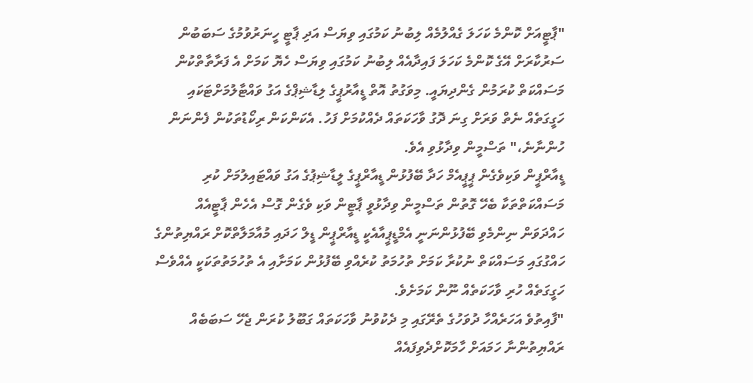"ޕާޓީއަށް ކޮންމެ ކަހަލަ ގެއްލުމެއް ލިބުނު ކަމުގައި ވިޔަސް އަދި ޕާޓީ ހީނަރުވުމުގެ ސަބަބުން ސަރުކާރަށް އޭގެ ކޮންމެ ކަހަލަ ފައިދާއެއް ލިބުނު ކަމުގައި ވިޔަސް ހެޔޮ ކަމަށް އެ ފަރާތާތްކުން މަސައްކަތް ކުރަމުން ގެންދިޔައީ. މިވަގުތު އޮތް ޑީއާރުޕީގެ ލިޑާޝިޕްގެ އަގު ވައްޓާލުމަށްޓަކައި ހަގީގަތެއް ނެތް ވަރަށް ގިނަ ދޮގު ވާހަކަތައް ދެއްކުމަށް ފަހު. އެކަންކަން ރިކޯޑުތަކުން ފެންނަން ހުންނާނެ،" ތަސްމީން ވިދާޅުވި އެވެ.
ޑީއާރްޕީން ވަކިވެގެން ޕީޕީއެމް ހަދާ ބޭފުޅުން ޑީއާރްޕީގެ ލީޑާޝިޕުގެ އަގު ވައްޓައިލުމަށް ކުރި މަސައްކަތްތަކާ ބެހޭ ގޮތުން ތަސްމީން ވިދާޅުވީ ޕާޓީން ވަކި ވެގެން ގޮސް އެހެން ޕާޓީއެއް ހައްދަވަން ނިންމެވި ބޭފުޅުންނަނީ އެމްޑީޕީއާއެކީ ޑީއާރްޕީން ޑީލް ހަދައި މުއާމަލާތްކޮށް ރައްޔިތުންގެ ހައްގުގައި މަސައްކަތް ނުކުރާ ކަމަށް ތުހުމަތު ކުރެއްވި ބޭފުޅުން ކަމަށާއި އެ ތުހުމަތުތަކަކީ އެއްވެސް ހަގީގަތެއް ހުރި ވާހަކަތެއް ނޫން ކަމަށެވެ.
"ފާއިތުވެ އަހަރެއްހާ ދުވަހުގެ ތެރޭގައި މި ދެކުވުނު ވާހަކަތައް ގަބޫލު ކުރަން ޖެހޭ ސަބަބެއް ރައްޔިތުންނާ ހަމައަށް ހާމަކޮށްދެވިފައެއް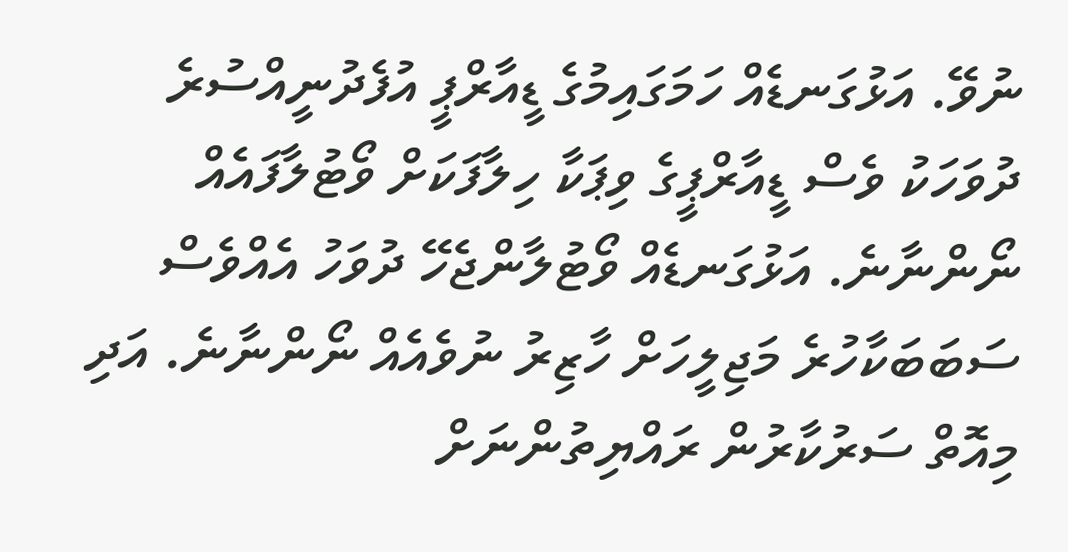ނުވޭ. އަޅުގަނޑެއް ހަމަގައިމުގެ ޑީއާރްޕީ އުފެދުނީއްސުރެ ދުވަހަކު ވެސް ޑީއާރްޕީގެ ވިޕަކާ ހިލާފަކަށް ވޯޓުލާފައެއް ނޯންނާނެ. އަޅުގަނޑެއް ވޯޓުލާންޖެހޭ ދުވަހު އެއްވެސް ސަބަބަކާހުރެ މަޖިލީހަށް ހާޒިރު ނުވެއެއް ނޯންނާނެ. އަދި މިއޮތް ސަރުކާރުން ރައްޔިތުންނަށް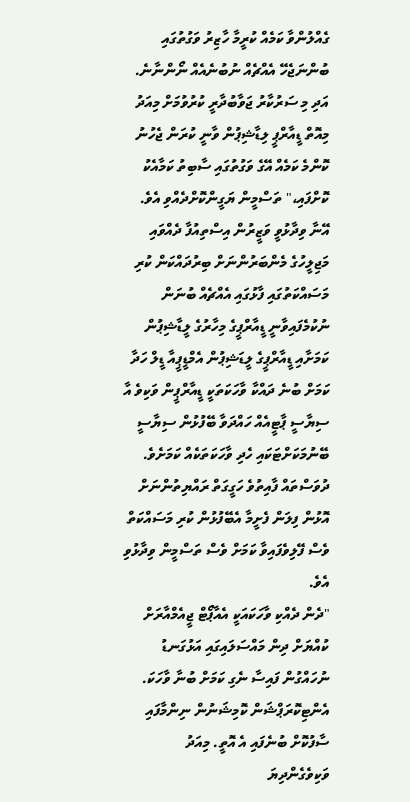ގެއްލުންވާ ކަމެއް ކުރީމާ ހާޒިރު ވަގުތުގައި ބުންނަޖެހޭ އެއްޗެއް ނުބުނެއެއް ނޯންނާނެ. އަދި މި ސަރުކާރު ޖަވާބުދާރީ ކުރުވުމަށް މިއަދު މިއޮތް ޑީއާރްޕީ ލިޑާޝިޕުން ވާނީ ކުރަން ޖެހުނު ކޮންމެ ކަމެއް އޭގެ ވަގުތުގައި ސާބިތު ކަމާއެކު ކޮށްފައި،" ތަސްމީން ޔަގީންކޮށްދެއްވި އެވެ.
އޭނާ ވިދާޅުވީ ވަޒީރުން އިސްތިއުފާ ދެއްވައި މަޖިލީހުގެ މެންބަރުންނަށް ބިރުދައްކަން ކުރި މަސައްކަތުގައި ފާޅުގައި އެއްޗެއް ބުނަން ނުކުމެފައިވާނީ ޑީއާރްޕީގެ މިހާރުގެ ލީޑާޝިޕުން ކަމަށާއި ޑީއާރްޕީގެ ލީޑަޝިޕުން އެމްޑީޕީއާ ޑީލް ހަދާ ކަމަށް ބުނެ ދައްކާ ވާހަކަތަކީ ޑީއާރްޕީން ވަކިވެ އާ ސިޔާސީ ޕާޓީއެއް ހައްދަވާ ބޭފުޅުން ސިޔާސީ ބޭނުމަކަށްޓަކައި ހެދި ވާހަކަތަކެއް ކަމަށެވެ. ދުވަސްތައް ފާއިތުވެ ހަގީގަތް ރައްޔިތުންނަށް އޮޅުން ފިލަން ފެށީމާ އެބޭފުޅުން ކުރި މަސައްކަތް ވެސް ފޭލިވެފައިވާ ކަމަށް ވެސް ތަސްމީން ވިދާޅުވި އެވެ.
"ދެން ދެއްކި ވާހަކައަކީ އެއާޕޯޓް ޖީއެމްއާރަށް ކުއްޔަށް ދިން މައްސަލައިގައި އަޅުގަނޑު ނުހައްގުން ފައިސާ ނެގި ކަމަށް ބުނާ ވާހަކަ. އެންޓިކޮރަޕްޝަން ކޮމިޝަނުން ނިންމާފައި ސާފުކޮށް ބުނެފައި އެ އޮތީ. މިއަދު ވަކިވެގެންދިޔަ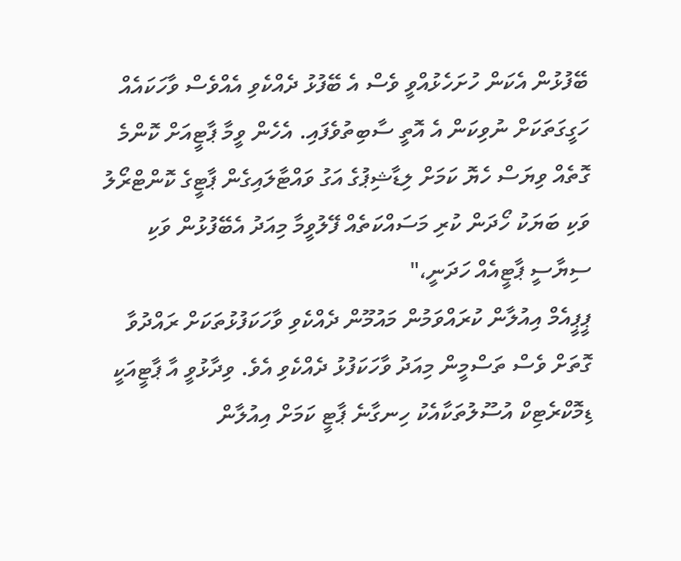ބޭފުޅުން އެކަން ހުށަހެޅުއްވީ ވެސް އެ ބޭފުޅު ދެއްކެވި އެއްވެސް ވާހަކައެއް ހަގީގަތަކަށް ނުވިކަން އެ އޮތީ ސާބިތުވެފައި. އެހެން ވީމާ ޕާޓީއަށް ކޮންމެ ގޮތެއް ވިޔަސް ހެޔޮ ކަމަށް ލިޑާޝިޕުގެ އަގު ވައްޓާލައިގެން ޕާޓީގެ ކޮންޓްރޯލު ވަކި ބަޔަކު ހޯދަން ކުރި މަސައްކަތެއް ފޭލުވީމާ މިއަދު އެބޭފުޅުން ވަކި ސިޔާސީ ޕާޓީއެއް ހަދަނީ،"
ޕީޕީއެމް އިއުލާން ކުރައްވަމުން މައުމޫން ދެއްކެވި ވާހަކަފުޅުތަކަށް ރައްދުވާ ގޮތަށް ވެސް ތަސްމީން މިއަދު ވާހަކަފުޅު ދެއްކެވި އެވެ. ވިދާޅުވީ އާ ޕާޓީއަކީ ޑިމޮކްރެޓިކް އުސޫލުތަކާއެކު ހިނގާނެ ޕާޓީ ކަމަށް އިއުލާން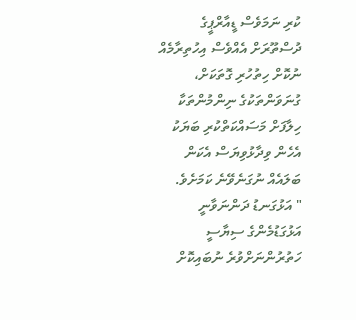ކުރި ނަމަވެސް ޑީއާރްޕީގެ ދުސްތޫރަށް އެއްވެސް އިހުތިރާމެއް ނުކޮށް ހިތުހުރި ގޮތަކަށް، ގުނަވަންތަކުގެ ނިންމުންތަކާ ހިލާފަށް މަސައްކަތްކުރި ބަޔަކު އެހެން ވިދާޅުވިޔަސް އެކަން ބަލައެއް ނުގަނެވޭނެ ކަމަށެވެ.
" އަޅުގަނޑު ދަންނަވާނީ އަޅުގަޑުމެންގެ ސިޔާސީ ހަތުރުންނަށްވުރެ ނުބައިކޮށް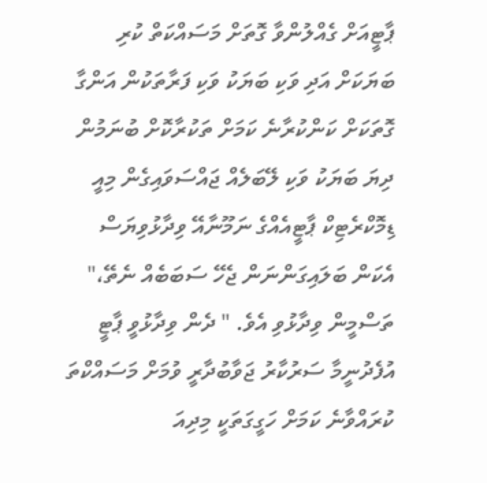ޕާޓީއަށް ގެއްލުންވާ ގޮތަށް މަސައްކަތް ކުރި ބަޔަކަށް އަދި ވަކި ބަޔަކު ވަކި ފަރާތަކުން އަންގާ ގޮތަކަށް ކަންކުރާނެ ކަމަށް ތަކުރާކޮށް ބުނަމުން ދިޔަ ބަޔަކު ވަކި ލޭބަލެއް ޖައްސަވައިގެން މިއީ ޑިމޮކްރެޓިކް ޕާޓީއެއްގެ ނަމޫނާއޭ ވިދާޅުވިޔަސް އެކަން ބަލައިގަންނަން ޖެހޭ ސަބަބެއް ނެތޭ،" ތަސްމީން ވިދާޅުވި އެވެ. " ދެން ވިދާޅުވީ ޕާޓީ އުފެދުނީމާ ސަރުކާރު ޖަވާބުދާރީ ވުމަށް މަސައްކްތަ ކުރައްވާނެ ކަމަށް ހަގީގަތަކީ މިދިއަ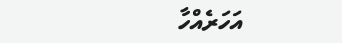އަހަރެއްހާ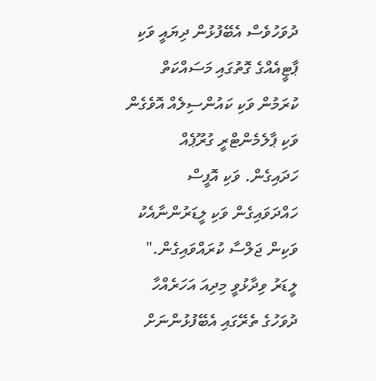ދުވަހުވެސް އެބޭފުޅުން ދިޔައީ ވަކި ޕާޓީއެއްގެ ގޮތުގައި މަސައްކަތް ކުރަމުން ވަކި ކައުންސިލެއް އޮވެގެން ވަކި ޕާލެމެންޓްރީ ގުރޫޕެއް ހަދައިގެން. ވަކި އޮފީސް ހައްދަވައިގެން ވަކި ލީޑަރުންނާއެކު ވަކިން ޖަލްސާ ކުރައްވައިގެން."
ލީޑަރު ވިދާޅުވީ މިދިއަ އަހަރެއްހާ ދުވަހުގެ ތެރޭގައި އެބޭފުޅުންނަށް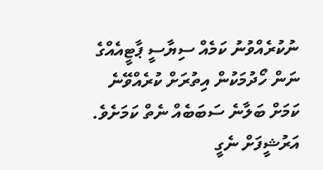ނުކުރެއްވުނު ކަމެއް ސިޔާސީ ޕާޓީއެއްގެ ނަން ހޯދުމަކުން އިތުރަށް ކުރެއްވޭނެ ކަމަށް ބަލާނެ ސަބަބެއް ނެތް ކަމަށެވެ.
އަރުޝީފަށް ނެގީ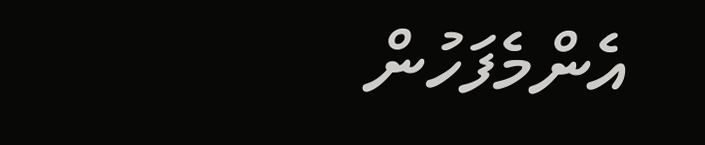އެންމެފަހުން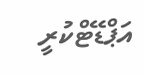އަޕްޑޭޓްކުރީ